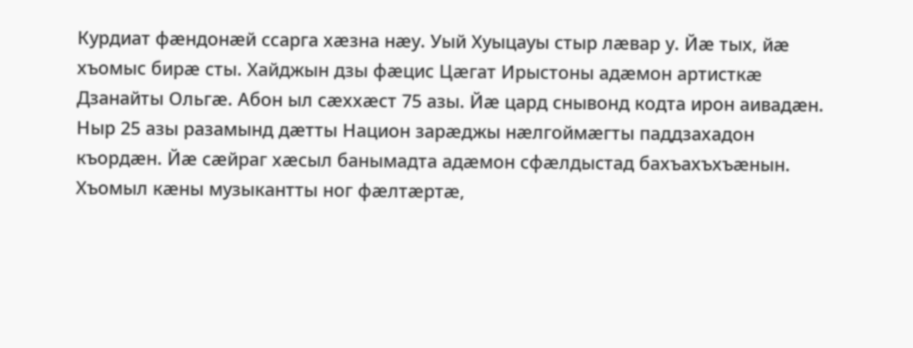Курдиат фæндонæй ссарга хæзна нæу. Уый Хуыцауы стыр лæвар у. Йæ тых, йæ хъомыс бирæ сты. Хайджын дзы фæцис Цæгат Ирыстоны адæмон артисткæ Дзанайты Ольгæ. Абон ыл сæххæст 75 азы. Йæ цард снывонд кодта ирон аивадæн. Ныр 25 азы разамынд дæтты Национ зарæджы нæлгоймæгты паддзахадон къордæн. Йæ сæйраг хæсыл банымадта адæмон сфæлдыстад бахъахъхъæнын. Хъомыл кæны музыкантты ног фæлтæртæ,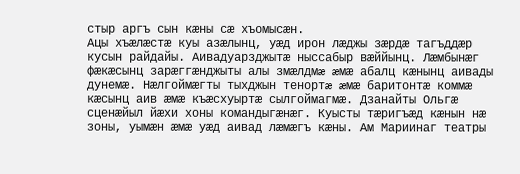стыр аргъ сын кæны сæ хъомысæн.
Ацы хъæлæстæ куы азæлынц, уæд ирон лæджы зæрдæ тагъддæр кусын райдайы. Аивадуарзджытæ ныссабыр вæййынц. Лæмбынæг фæкæсынц зарæггæнджыты алы змæлдмæ æмæ абалц кæнынц аивады дунемæ. Нæлгоймæгты тыхджын тенортæ æмæ баритонтæ коммæ кæсынц аив æмæ къæсхуыртæ сылгоймагмæ. Дзанайты Ольгæ сценæйыл йæхи хоны командыгæнæг. Куысты тæригъæд кæнын нæ зоны, уымæн æмæ уæд аивад лæмæгъ кæны. Ам Мариинаг театры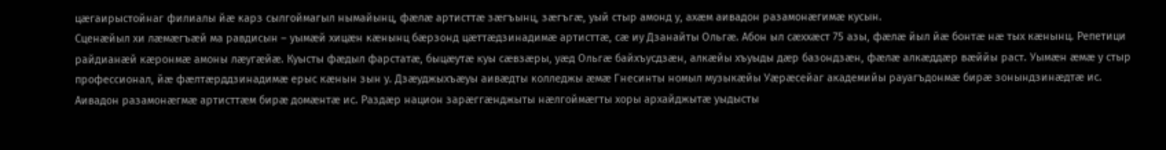цæгаирыстойнаг филиалы йæ карз сылгоймагыл нымайынц, фæлæ артисттæ зæгъынц, зæгъгæ, уый стыр амонд у, ахæм аивадон разамонæгимæ кусын.
Сценæйыл хи лæмæгъæй ма равдисын – уымæй хицæн кæнынц бæрзонд цæттæдзинадимæ артисттæ, сæ иу Дзанайты Ольгæ. Абон ыл сæххæст 75 азы, фæлæ йыл йæ бонтæ нæ тых кæнынц. Репетици райдианæй кæронмæ амоны лæугæйæ. Куысты фæдыл фарстатæ, быцæутæ куы сæвзæры, уæд Ольгæ байхъусдзæн, алкæйы хъуыды дæр базондзæн, фæлæ алкæддæр вæййы раст. Уымæн æмæ у стыр профессионал, йæ фæлтæрддзинадимæ ерыс кæнын зын у. Дзæуджыхъæуы аивæдты колледжы æмæ Гнесинты номыл музыкæйы Уæрæсейаг академийы рауагъдонмæ бирæ зонындзинæдтæ ис.
Аивадон разамонæгмæ артисттæм бирæ домæнтæ ис. Раздæр национ зарæггæнджыты нæлгоймæгты хоры архайджытæ уыдысты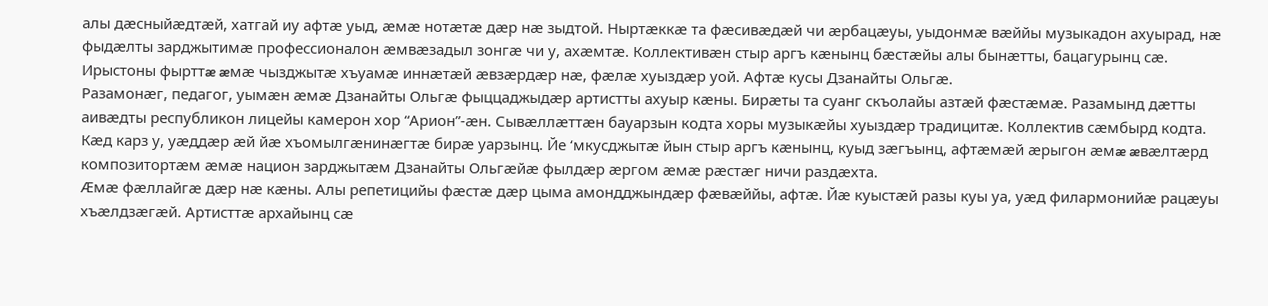алы дæсныйæдтæй, хатгай иу афтæ уыд, æмæ нотæтæ дæр нæ зыдтой. Ныртæккæ та фæсивæдæй чи æрбацæуы, уыдонмæ вæййы музыкадон ахуырад, нæ фыдæлты зарджытимæ профессионалон æмвæзадыл зонгæ чи у, ахæмтæ. Коллективæн стыр аргъ кæнынц бæстæйы алы бынæтты, бацагурынц сæ. Ирыстоны фырттæ æмæ чызджытæ хъуамæ иннæтæй æвзæрдæр нæ, фæлæ хуыздæр уой. Афтæ кусы Дзанайты Ольгæ.
Разамонæг, педагог, уымæн æмæ Дзанайты Ольгæ фыццаджыдæр артистты ахуыр кæны. Бирæты та суанг скъолайы азтæй фæстæмæ. Разамынд дæтты аивæдты республикон лицейы камерон хор “Арион”-æн. Сывæллæттæн бауарзын кодта хоры музыкæйы хуыздæр традицитæ. Коллектив сæмбырд кодта. Кæд карз у, уæддæр æй йæ хъомылгæнинæгтæ бирæ уарзынц. Йе ‘мкусджытæ йын стыр аргъ кæнынц, куыд зæгъынц, афтæмæй æрыгон æмæ æвæлтæрд композитортæм æмæ национ зарджытæм Дзанайты Ольгæйæ фылдæр æргом æмæ рæстæг ничи раздæхта.
Æмæ фæллайгæ дæр нæ кæны. Алы репетицийы фæстæ дæр цыма амондджындæр фæвæййы, афтæ. Йæ куыстæй разы куы уа, уæд филармонийæ рацæуы хъæлдзæгæй. Артисттæ архайынц сæ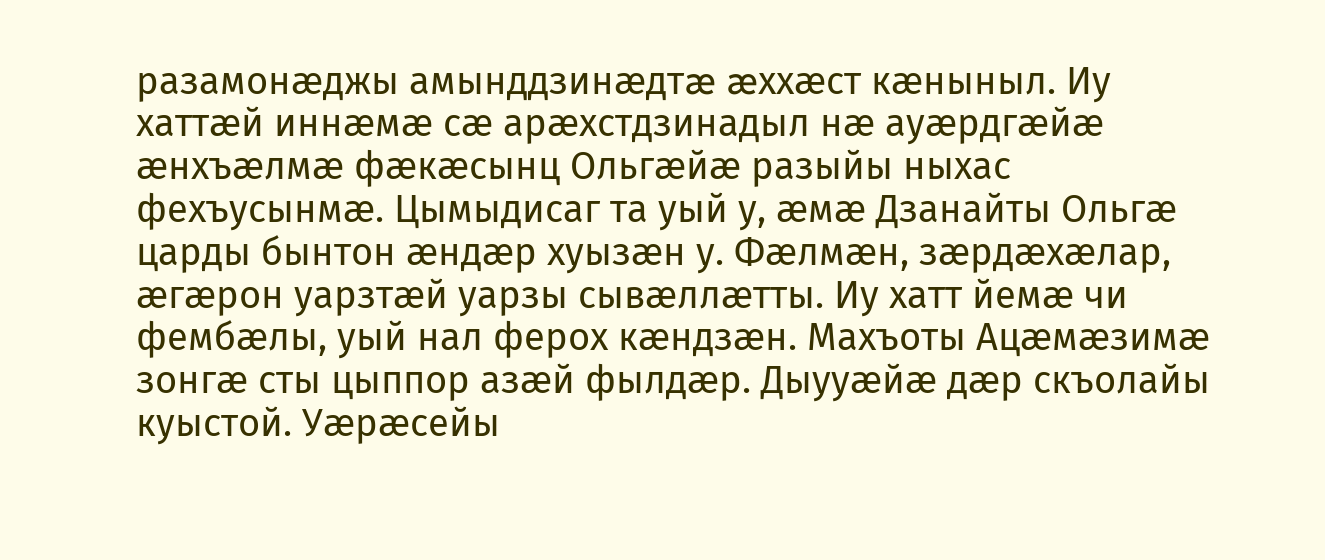разамонæджы амынддзинæдтæ æххæст кæныныл. Иу хаттæй иннæмæ сæ арæхстдзинадыл нæ ауæрдгæйæ æнхъæлмæ фæкæсынц Ольгæйæ разыйы ныхас фехъусынмæ. Цымыдисаг та уый у, æмæ Дзанайты Ольгæ царды бынтон æндæр хуызæн у. Фæлмæн, зæрдæхæлар, æгæрон уарзтæй уарзы сывæллæтты. Иу хатт йемæ чи фембæлы, уый нал ферох кæндзæн. Махъоты Ацæмæзимæ зонгæ сты цыппор азæй фылдæр. Дыууæйæ дæр скъолайы куыстой. Уæрæсейы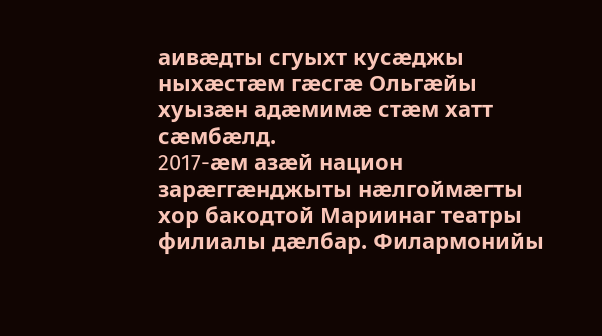аивæдты сгуыхт кусæджы ныхæстæм гæсгæ Ольгæйы хуызæн адæмимæ стæм хатт сæмбæлд.
2017-æм азæй национ зарæггæнджыты нæлгоймæгты хор бакодтой Мариинаг театры филиалы дæлбар. Филармонийы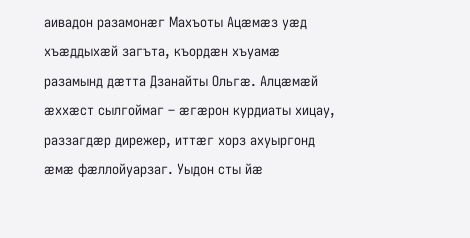аивадон разамонæг Махъоты Ацæмæз уæд хъæддыхæй загъта, къордæн хъуамæ разамынд дæтта Дзанайты Ольгæ. Алцæмæй æххæст сылгоймаг – æгæрон курдиаты хицау, раззагдæр дирежер, иттæг хорз ахуыргонд æмæ фæллойуарзаг. Уыдон сты йæ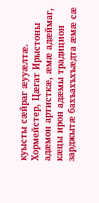куысты сæйраг æууæлтæ. Хормейстер, Цæгат Ирыстоны адæмон артисткæ, æмæ адæймаг, кæцы ирон адæмы традицион зарджытæ бахъахъхъæдта æмæ сæ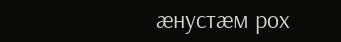æнустæм рох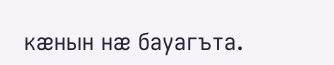кæнын нæ бауагъта.